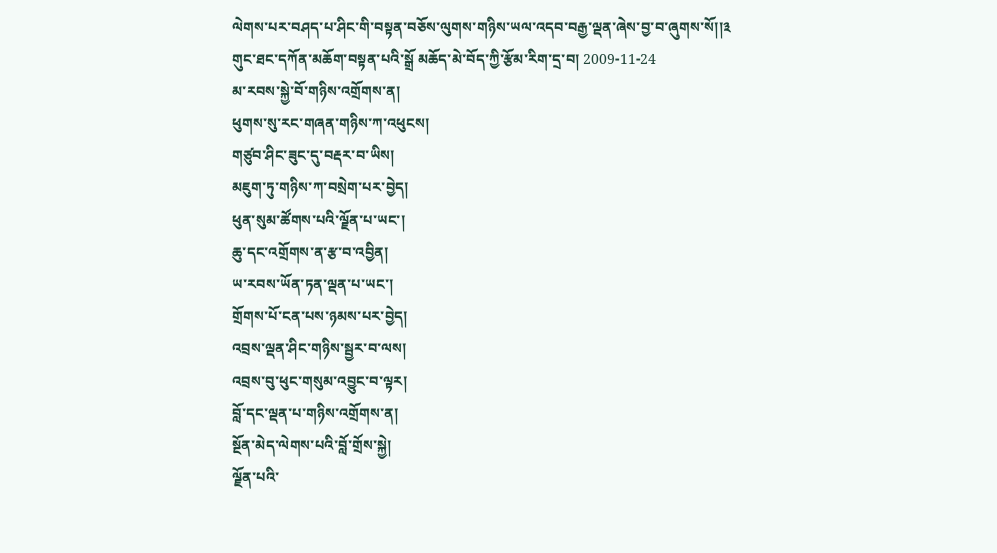ལེགས་པར་བཤད་པ་ཤིང་གི་བསྟན་བཅོས་ལུགས་གཉིས་ཡལ་འདབ་བརྒྱ་ལྡན་ཞེས་བྱ་བ་ཞུགས་སོ།།༣
གུང་ཐང་དཀོན་མཆོག་བསྟན་པའི་སྒྲོ མཆོད་མེ་བོད་ཀྱི་རྩོམ་རིག་དྲ་བ། 2009-11-24
མ་རབས་སྐྱེ་བོ་གཉིས་འགྲོགས་ན།
ཕུགས་སུ་རང་གཞན་གཉིས་ཀ་འཕུངས།
གཙུབ་ཤིང་ཟུང་དུ་བརྡར་བ་ཡིས།
མཇུག་ཏུ་གཉིས་ཀ་བསྲེག་པར་བྱེད།
ཕུན་སུམ་ཚོགས་པའི་ལྗོན་པ་ཡང་།
ཆུ་དང་འགྲོགས་ན་རྩ་བ་འབྱིན།
ཡ་རབས་ཡོན་ཏན་ལྡན་པ་ཡང་།
གྲོགས་པོ་ངན་པས་ཉམས་པར་བྱེད།
འབྲས་ལྡན་ཤིང་གཉིས་སྦྱར་བ་ལས།
འབྲས་བུ་ཕུང་གསུམ་འབྱུང་བ་ལྟར།
བློ་དང་ལྡན་པ་གཉིས་འགྲོགས་ན།
སྔོན་མེད་ལེགས་པའི་བློ་གྲོས་སྐྱེ།
ལྗོན་པའི་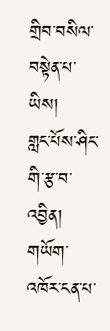གྲིབ་བསིལ་བསྟེན་པ་ཡིས།
གླང་པོས་ཤིང་གི་རྩ་བ་འབྱིན།
གཡོག་འཁོར་ངན་པ་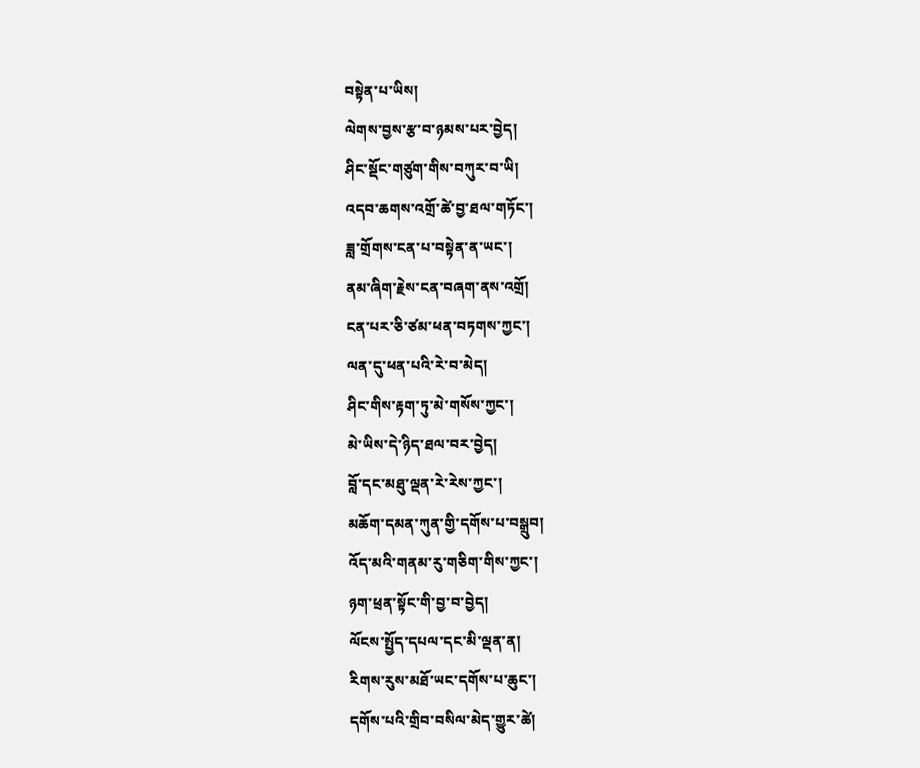བསྟེན་པ་ཡིས།
ལེགས་བྱས་རྩ་བ་ཉམས་པར་བྱེད།
ཤིང་སྡོང་གཙུག་གིས་བཀུར་བ་ཡི།
འདབ་ཆགས་འགྲོ་ཚེ་བྱ་ཐལ་གཏོང་།
ཟླ་གྲོགས་ངན་པ་བསྟེན་ན་ཡང་།
ནམ་ཞིག་རྗེས་ངན་བཞག་ནས་འགྲོ།
ངན་པར་ཅི་ཙམ་ཕན་བཏགས་ཀྱང་།
ལན་དུ་ཕན་པའི་རེ་བ་མེད།
ཤིང་གིས་རྟག་ཏུ་མེ་གསོས་ཀྱང་།
མེ་ཡིས་དེ་ཉིད་ཐལ་བར་བྱེད།
བློ་དང་མཐུ་ལྡན་རེ་རེས་ཀྱང་།
མཆོག་དམན་ཀུན་གྱི་དགོས་པ་བསྒྲུབ།
འོད་མའི་གནམ་རུ་གཅིག་གིས་ཀྱང་།
ཉག་ཕྲན་སྟོང་གི་བྱ་བ་བྱེད།
ལོངས་སྤྱོད་དཔལ་དང་མི་ལྡན་ན།
རིགས་རུས་མཐོ་ཡང་དགོས་པ་ཆུང་།
དགོས་པའི་གྲིབ་བསིལ་མེད་གྱུར་ཚེ།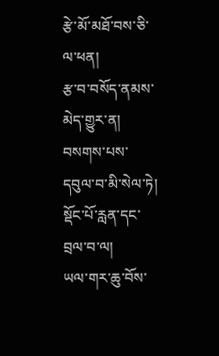རྩེ་མོ་མཐོ་བས་ཅི་ལ་ཕན།
རྩ་བ་བསོད་ནམས་མེད་གྱུར་ན།
བསགས་པས་དབུལ་བ་མི་སེལ་ཏེ།
སྡོང་པོ་རླན་དང་བྲལ་བ་ལ།
ཡལ་གར་ཆུ་བོས་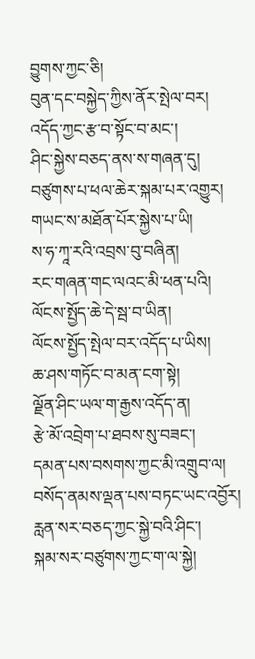བྱུགས་ཀྱང་ཅི།
བུན་དང་བསྐྱེད་ཀྱིས་ནོར་སྤེལ་བར།
འདོད་ཀྱང་རྩ་བ་སྟོང་བ་མང་།
ཤིང་སྐྱེས་བཅད་ནས་ས་གཞན་དུ།
བཙུགས་པ་ཕལ་ཆེར་སྐམ་པར་འགྱུར།
གཡང་ས་མཐོན་པོར་སྐྱེས་པ་ཡི།
ས་ཧ་ཀཱ་རའི་འབྲས་བུ་བཞིན།
རང་གཞན་གང་ལའང་མི་ཕན་པའི།
ལོངས་སྤྱོད་ཆེ་དེ་སྦ་བ་ཡིན།
ལོངས་སྤྱོད་སྤེལ་བར་འདོད་པ་ཡིས།
ཆ་ཤས་གཏོང་བ་མན་ངག་སྟེ།
ལྗོན་ཤིང་ཡལ་ག་རྒྱས་འདོད་ན།
རྩེ་མོ་འབྲེག་པ་ཐབས་སུ་བཟང་།
དམན་པས་བསགས་ཀྱང་མི་འགྲུབ་ལ།
བསོད་ནམས་ལྡན་པས་བཏང་ཡང་འབྱོར།
རླན་སར་བཅད་ཀྱང་སྐྱེ་བའི་ཤིང་།
སྐམ་སར་བཙུགས་ཀྱང་ག་ལ་སྐྱེ།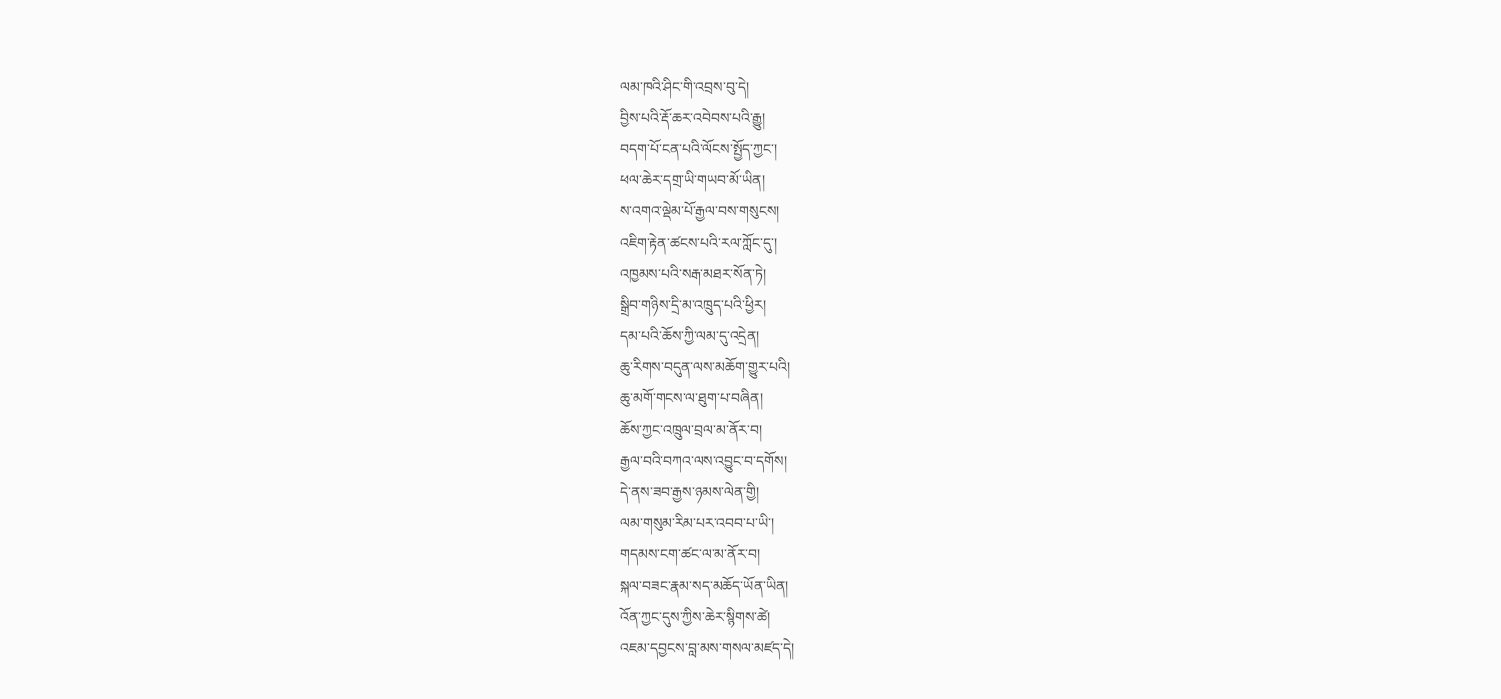ལམ་ཁའི་ཤིང་གི་འབྲས་བུ་དེ།
བྱིས་པའི་རྡོ་ཆར་འབེབས་པའི་རྒྱུ།
བདག་པོ་ངན་པའི་ལོངས་སྤྱོད་ཀྱང་།
ཕལ་ཆེར་དགྲ་ཡི་གཡབ་མོ་ཡིན།
ས་འགའ་ལྡེམ་པོ་རྒྱལ་བས་གསུངས།
འཇིག་རྟེན་ཚངས་པའི་རལ་ཀློང་དུ་།
འཁྱམས་པའི་སརྒ་མཐར་སོན་ཏེ།
སྒྲིབ་གཉིས་དྲི་མ་འཁྲུད་པའི་ཕྱིར།
དམ་པའི་ཆོས་ཀྱི་ལམ་དུ་འདྲེན།
ཆུ་རིགས་བདུན་ལས་མཆོག་གྱུར་པའི།
ཆུ་མགོ་གངས་ལ་ཐུག་པ་བཞིན།
ཆོས་ཀྱང་འཁྲུལ་བྲལ་མ་ནོར་བ།
རྒྱལ་བའི་བཀའ་ལས་འབྱུང་བ་དགོས།
དེ་ནས་ཟབ་རྒྱས་ཉམས་ལེན་གྱི།
ལམ་གསུམ་རིམ་པར་འབབ་པ་ཡི་།
གདམས་ངག་ཚང་ལ་མ་ནོར་བ།
སྐལ་བཟང་རྣམ་སད་མཆོད་ཡོན་ཡིན།
འོན་ཀྱང་དུས་ཀྱིས་ཆེར་སྙིགས་ཚེ།
འཇམ་དབྱངས་བླ་མས་གསལ་མཛད་དེ།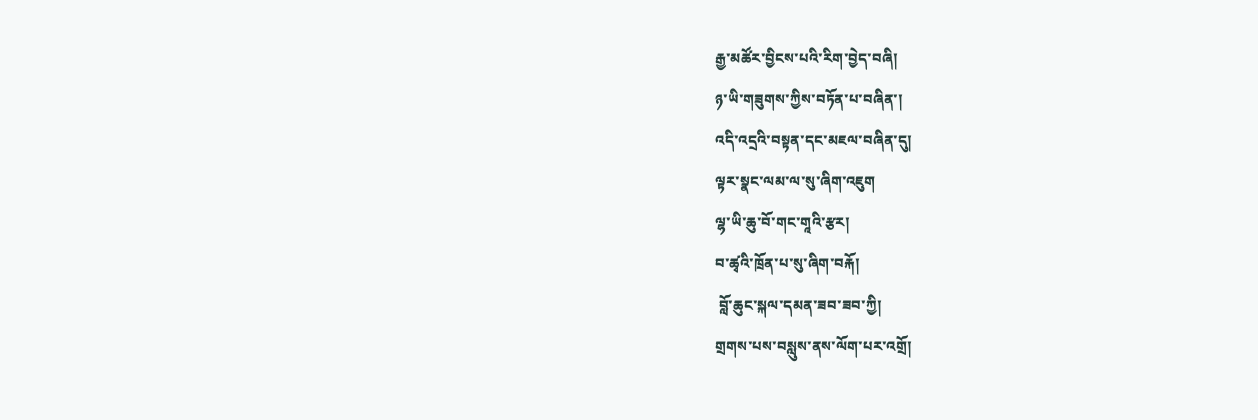རྒྱ་མཚོར་བྱིངས་པའི་རིག་བྱེད་བཞི།
ཉ་ཡི་གཟུགས་ཀྱིས་བཏོན་པ་བཞིན་།
འདི་འདྲའི་བསྟན་དང་མཇལ་བཞིན་དུ།
ལྟར་སྣང་ལམ་ལ་སུ་ཞིག་འཇུག
ལྷ་ཡི་ཆུ་བོ་གང་གཱའི་རྩར།
བ་ཚྭའི་ཁྲོན་པ་སུ་ཞིག་བརྐོ།
 བློ་ཆུང་སྐལ་དམན་ཟབ་ཟབ་ཀྱི།
གྲགས་པས་བསླུས་ནས་ལོག་པར་འགྲོ།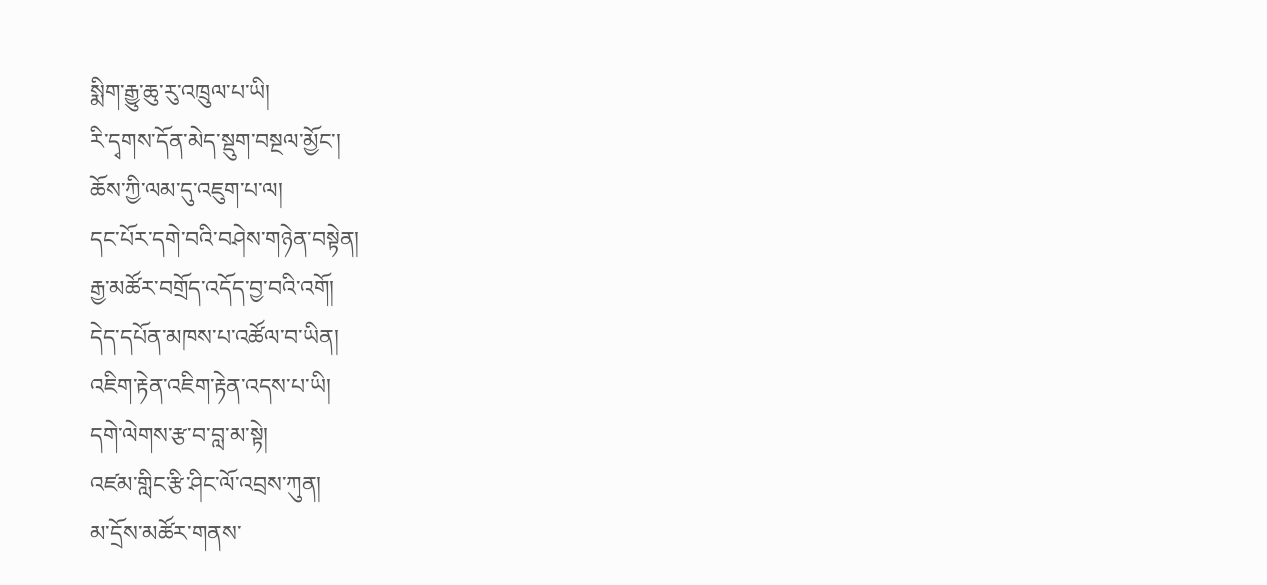སྨིག་རྒྱུ་ཆུ་རུ་འཁྲུལ་པ་ཡི།
རི་དྭགས་དོན་མེད་སྡུག་བསྔལ་མྱོང་།
ཆོས་ཀྱི་ལམ་དུ་འཇུག་པ་ལ།
དང་པོར་དགེ་བའི་བཤེས་གཉེན་བསྟེན།
རྒྱ་མཚོར་བགྲོད་འདོད་བྱ་བའི་འགོ།
དེད་དཔོན་མཁས་པ་འཚོལ་བ་ཡིན།
འཇིག་རྟེན་འཇིག་རྟེན་འདས་པ་ཡི།
དགེ་ལེགས་རྩ་བ་བླ་མ་སྟེ།
འཛམ་གླིང་རྩི་ཤིང་ལོ་འབྲས་ཀུན།
མ་དྲོས་མཚོར་གནས་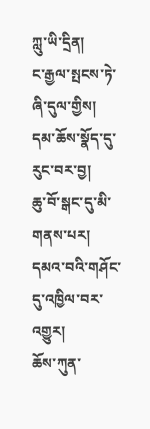ཀླུ་ཡི་དྲིན།
ང་རྒྱལ་སྤངས་ཏེ་ཞི་དུལ་གྱིས།
དམ་ཆོས་སྣོད་དུ་རུང་བར་བྱ།
ཆུ་བོ་སྒང་དུ་མི་གནས་པར།
དམའ་བའི་གཤོང་དུ་འཁྱིལ་བར་འགྱུར།
ཆོས་ཀུན་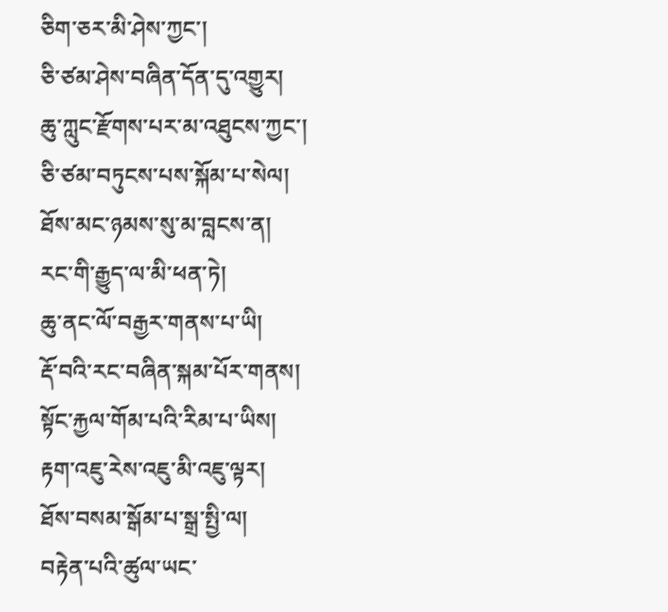ཅིག་ཅར་མི་ཤེས་ཀྱང་།
ཅི་ཙམ་ཤེས་བཞིན་དོན་དུ་འགྱུར།
ཆུ་ཀླུང་རྫོགས་པར་མ་འཐུངས་ཀྱང་།
ཅི་ཙམ་བཏུངས་པས་སྐོམ་པ་སེལ།
ཐོས་མང་ཉམས་སུ་མ་བླངས་ན།
རང་གི་རྒྱུད་ལ་མི་ཕན་ཏེ།
ཆུ་ནང་ལོ་བརྒྱར་གནས་པ་ཡི།
རྡོ་བའི་རང་བཞིན་སྐམ་པོར་གནས།
སྟོང་རྐྱལ་གོམ་པའི་རིམ་པ་ཡིས།
རྟག་འཇུ་རེས་འཇུ་མི་འཇུ་ལྟར།
ཐོས་བསམ་སྒོམ་པ་སྒྲ་སྤྱི་ལ།
བརྟེན་པའི་ཚུལ་ཡང་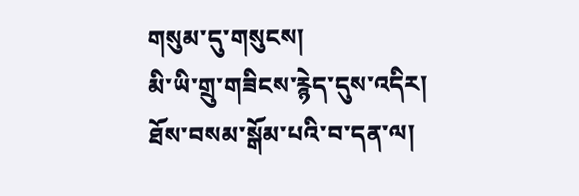གསུམ་དུ་གསུངས།
མི་ཡི་གྲུ་གཟིངས་རྙེད་དུས་འདིར།
ཐོས་བསམ་སྒོམ་པའི་བ་དན་ལ།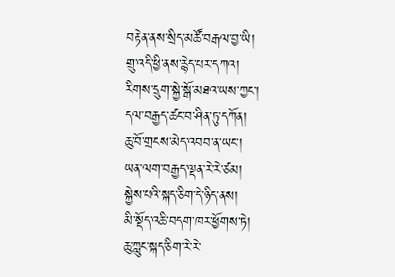བརྟེན་ནས་སྲིད་མཚོ་བརྒལ་བྱ་ཡི།
གྲུ་འདི་ཕྱི་ནས་རྙེད་པར་དཀའ།
རིགས་དྲུག་སྐྱེ་སྒོ་མཐའ་ཡས་ཀྱང་།
དལ་བརྒྱད་ཚང་བ་ཤིན་ཏུ་དཀོན།
ཆུ་བོ་གྲངས་མེད་འབབ་ན་ཡང་།
ཡན་ལག་བརྒྱད་ལྡན་རེ་རེ་ཙམ།
སྐྱེས་པའི་སྐད་ཅིག་དེ་ཉིད་ནས།
མི་སྡོད་འཆི་བདག་ཁར་ཕྱོགས་ཏེ།
ཆུ་ཀླུང་སྐད་ཅིག་རེ་རེ་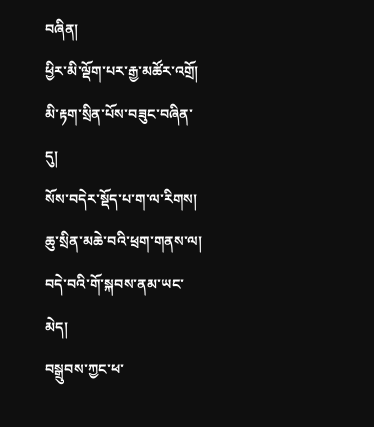བཞིན།
ཕྱིར་མི་ལྡོག་པར་རྒྱ་མཚོར་འགྲོ།
མི་རྟག་སྲིན་པོས་བཟུང་བཞིན་དུ།
སོས་བདེར་སྡོད་པ་ག་ལ་རིགས།
ཆུ་སྲིན་མཆེ་བའི་ཕྲག་གནས་ལ།
བདེ་བའི་གོ་སྐབས་ནམ་ཡང་མེད།
བསྒྲུབས་ཀྱང་ཕ་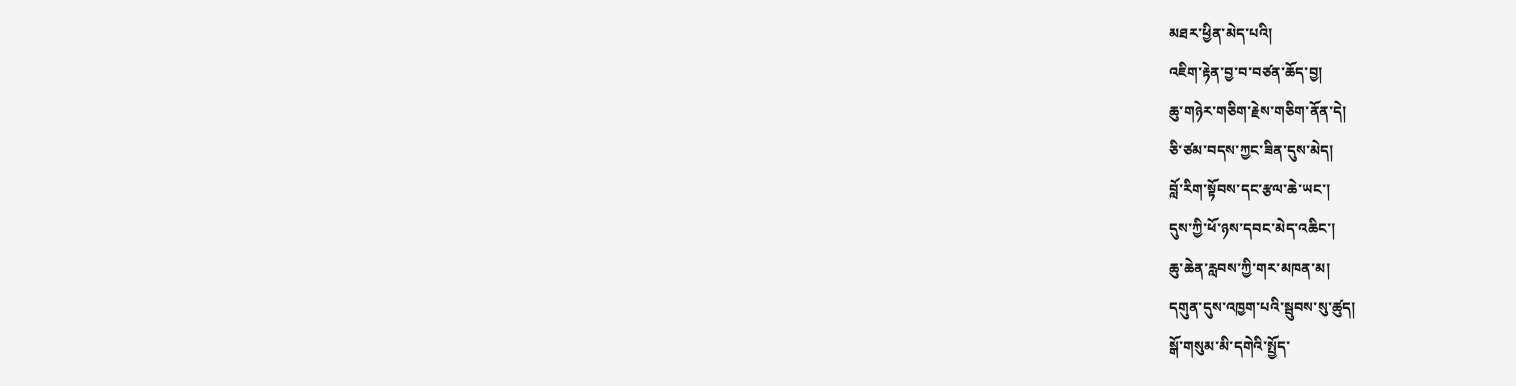མཐར་ཕྱིན་མེད་པའི།
འཇིག་རྟེན་བྱ་བ་བཙན་ཆོད་བྱ།
ཆུ་གཉེར་གཅིག་རྗེས་གཅིག་ནོན་དེ།
ཅི་ཙམ་བདས་ཀྱང་ཟིན་དུས་མེད།
བློ་རིག་སྟོབས་དང་རྩལ་ཆེ་ཡང་།
དུས་ཀྱི་ཕོ་ཉས་དབང་མེད་འཆིང་།
ཆུ་ཆེན་རླབས་ཀྱི་གར་མཁན་མ།
དགུན་དུས་འཁྱག་པའི་སྦུབས་སུ་ཚུད།
སྒོ་གསུམ་མི་དགེའི་སྤྱོད་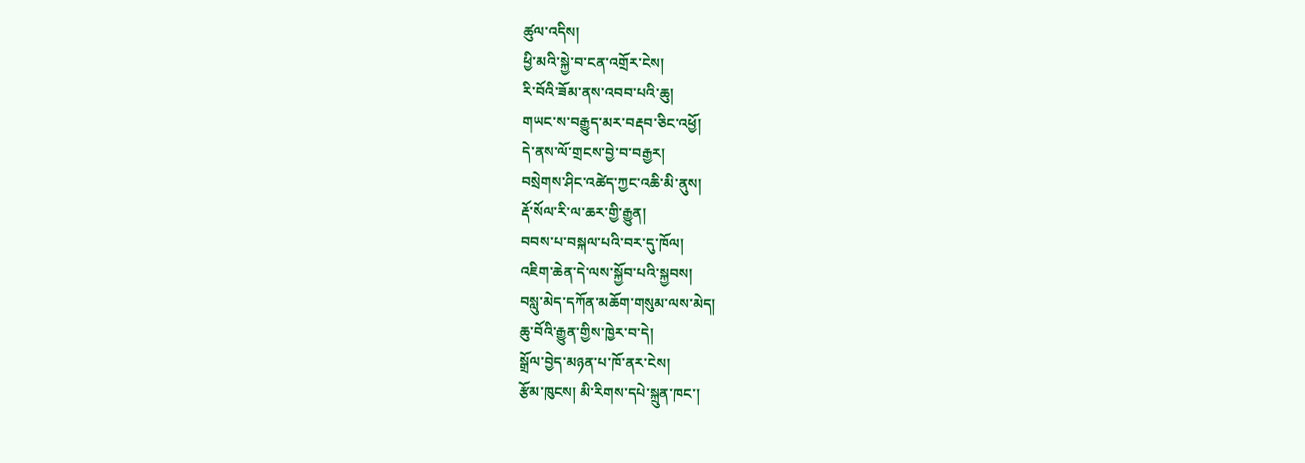ཚུལ་འདིས།
ཕྱི་མའི་སྐྱེ་བ་ངན་འགྲོར་ངེས།
རི་བོའི་ཟོམ་ནས་འབབ་པའི་ཆུ།
གཡང་ས་བརྒྱུད་མར་བརྡབ་ཅིང་འཕྱོ།
དེ་ནས་ལོ་གྲངས་བྱེ་བ་བརྒྱར།
བསྲེགས་ཤིང་འཚེད་ཀྱང་འཆི་མི་ནུས།
རྡོ་སོལ་རི་ལ་ཆར་གྱི་རྒྱུན།
བབས་པ་བསྐལ་པའི་བར་དུ་ཁོལ།
འཇིག་ཆེན་དེ་ལས་སྐྱོབ་པའི་སྐྱབས།
བསླུ་མེད་དཀོན་མཆོག་གསུམ་ལས་མེད།
ཆུ་བོའི་རྒྱུན་གྱིས་ཁྱེར་བ་དེ།
སྒྲོལ་བྱེད་མཉན་པ་ཁོ་ནར་ངེས།
རྩོམ་ཁུངས། མི་རིགས་དཔེ་སྐྲུན་ཁང་།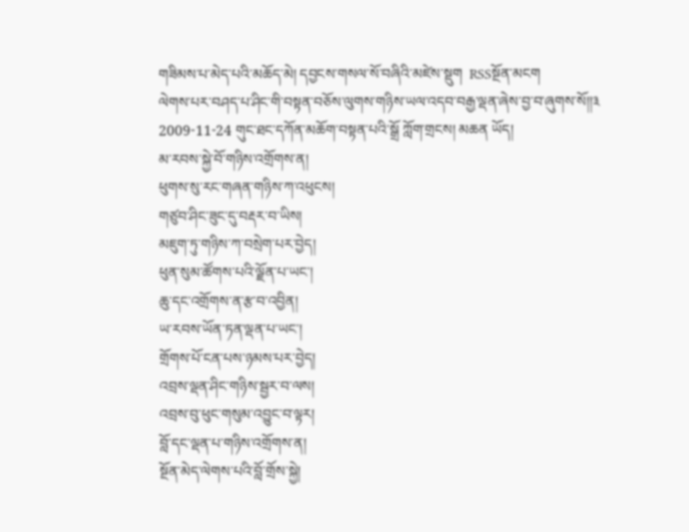གཟིམས་པ་མེད་པའི་མཆོད་མེ། དབྱངས་གསལ་སོ་བཞིའི་མཛེས་སྡུག  RSSསྔོན་མངག
ལེགས་པར་བཤད་པ་ཤིང་གི་བསྟན་བཅོས་ལུགས་གཉིས་ཡལ་འདབ་བརྒྱ་ལྡན་ཞེས་བྱ་བ་ཞུགས་སོ།།༣
2009-11-24 གུང་ཐང་དཀོན་མཆོག་བསྟན་པའི་སྒྲོ ཀློག་གྲངས། མཆན ཡོད།
མ་རབས་སྐྱེ་བོ་གཉིས་འགྲོགས་ན།
ཕུགས་སུ་རང་གཞན་གཉིས་ཀ་འཕུངས།
གཙུབ་ཤིང་ཟུང་དུ་བརྡར་བ་ཡིས།
མཇུག་ཏུ་གཉིས་ཀ་བསྲེག་པར་བྱེད།
ཕུན་སུམ་ཚོགས་པའི་ལྗོན་པ་ཡང་།
ཆུ་དང་འགྲོགས་ན་རྩ་བ་འབྱིན།
ཡ་རབས་ཡོན་ཏན་ལྡན་པ་ཡང་།
གྲོགས་པོ་ངན་པས་ཉམས་པར་བྱེད།
འབྲས་ལྡན་ཤིང་གཉིས་སྦྱར་བ་ལས།
འབྲས་བུ་ཕུང་གསུམ་འབྱུང་བ་ལྟར།
བློ་དང་ལྡན་པ་གཉིས་འགྲོགས་ན།
སྔོན་མེད་ལེགས་པའི་བློ་གྲོས་སྐྱེ།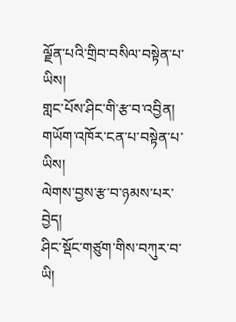ལྗོན་པའི་གྲིབ་བསིལ་བསྟེན་པ་ཡིས།
གླང་པོས་ཤིང་གི་རྩ་བ་འབྱིན།
གཡོག་འཁོར་ངན་པ་བསྟེན་པ་ཡིས།
ལེགས་བྱས་རྩ་བ་ཉམས་པར་བྱེད།
ཤིང་སྡོང་གཙུག་གིས་བཀུར་བ་ཡི།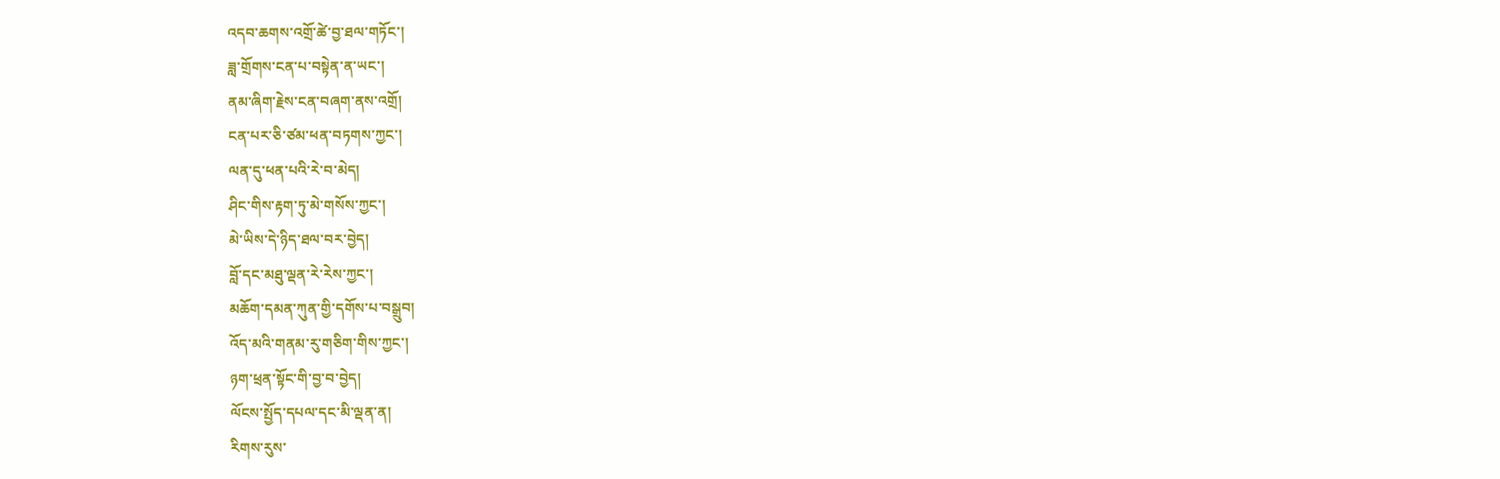འདབ་ཆགས་འགྲོ་ཚེ་བྱ་ཐལ་གཏོང་།
ཟླ་གྲོགས་ངན་པ་བསྟེན་ན་ཡང་།
ནམ་ཞིག་རྗེས་ངན་བཞག་ནས་འགྲོ།
ངན་པར་ཅི་ཙམ་ཕན་བཏགས་ཀྱང་།
ལན་དུ་ཕན་པའི་རེ་བ་མེད།
ཤིང་གིས་རྟག་ཏུ་མེ་གསོས་ཀྱང་།
མེ་ཡིས་དེ་ཉིད་ཐལ་བར་བྱེད།
བློ་དང་མཐུ་ལྡན་རེ་རེས་ཀྱང་།
མཆོག་དམན་ཀུན་གྱི་དགོས་པ་བསྒྲུབ།
འོད་མའི་གནམ་རུ་གཅིག་གིས་ཀྱང་།
ཉག་ཕྲན་སྟོང་གི་བྱ་བ་བྱེད།
ལོངས་སྤྱོད་དཔལ་དང་མི་ལྡན་ན།
རིགས་རུས་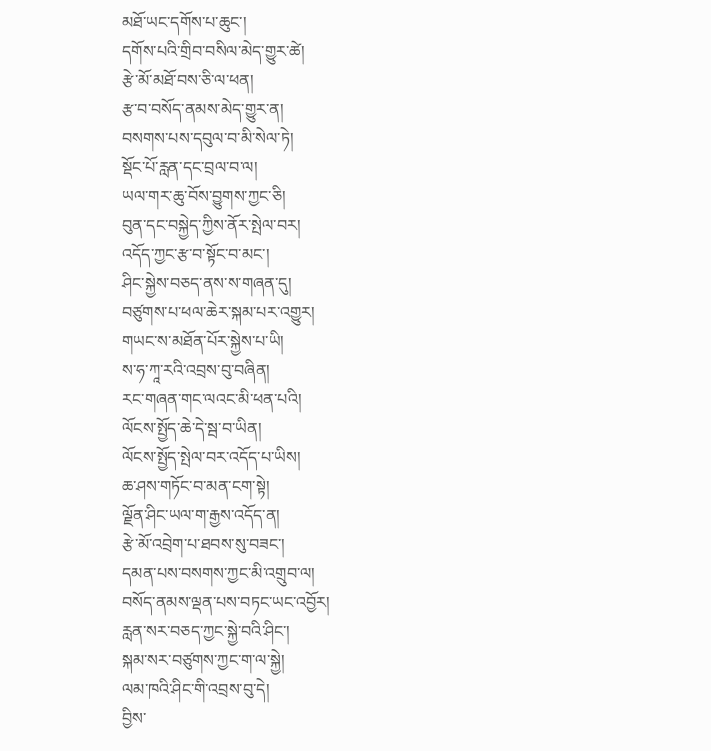མཐོ་ཡང་དགོས་པ་ཆུང་།
དགོས་པའི་གྲིབ་བསིལ་མེད་གྱུར་ཚེ།
རྩེ་མོ་མཐོ་བས་ཅི་ལ་ཕན།
རྩ་བ་བསོད་ནམས་མེད་གྱུར་ན།
བསགས་པས་དབུལ་བ་མི་སེལ་ཏེ།
སྡོང་པོ་རླན་དང་བྲལ་བ་ལ།
ཡལ་གར་ཆུ་བོས་བྱུགས་ཀྱང་ཅི།
བུན་དང་བསྐྱེད་ཀྱིས་ནོར་སྤེལ་བར།
འདོད་ཀྱང་རྩ་བ་སྟོང་བ་མང་།
ཤིང་སྐྱེས་བཅད་ནས་ས་གཞན་དུ།
བཙུགས་པ་ཕལ་ཆེར་སྐམ་པར་འགྱུར།
གཡང་ས་མཐོན་པོར་སྐྱེས་པ་ཡི།
ས་ཧ་ཀཱ་རའི་འབྲས་བུ་བཞིན།
རང་གཞན་གང་ལའང་མི་ཕན་པའི།
ལོངས་སྤྱོད་ཆེ་དེ་སྦ་བ་ཡིན།
ལོངས་སྤྱོད་སྤེལ་བར་འདོད་པ་ཡིས།
ཆ་ཤས་གཏོང་བ་མན་ངག་སྟེ།
ལྗོན་ཤིང་ཡལ་ག་རྒྱས་འདོད་ན།
རྩེ་མོ་འབྲེག་པ་ཐབས་སུ་བཟང་།
དམན་པས་བསགས་ཀྱང་མི་འགྲུབ་ལ།
བསོད་ནམས་ལྡན་པས་བཏང་ཡང་འབྱོར།
རླན་སར་བཅད་ཀྱང་སྐྱེ་བའི་ཤིང་།
སྐམ་སར་བཙུགས་ཀྱང་ག་ལ་སྐྱེ།
ལམ་ཁའི་ཤིང་གི་འབྲས་བུ་དེ།
བྱིས་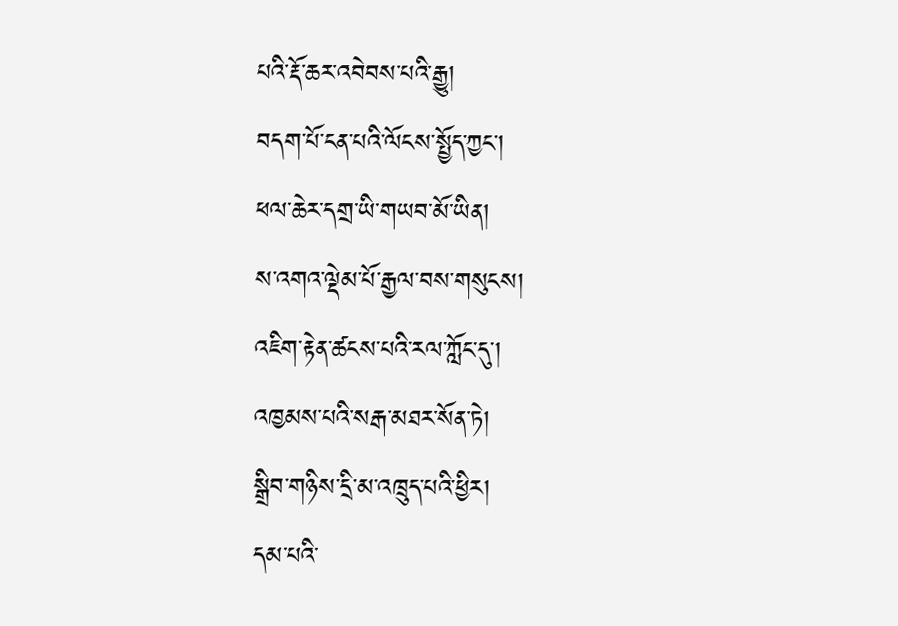པའི་རྡོ་ཆར་འབེབས་པའི་རྒྱུ།
བདག་པོ་ངན་པའི་ལོངས་སྤྱོད་ཀྱང་།
ཕལ་ཆེར་དགྲ་ཡི་གཡབ་མོ་ཡིན།
ས་འགའ་ལྡེམ་པོ་རྒྱལ་བས་གསུངས།
འཇིག་རྟེན་ཚངས་པའི་རལ་ཀློང་དུ་།
འཁྱམས་པའི་སརྒ་མཐར་སོན་ཏེ།
སྒྲིབ་གཉིས་དྲི་མ་འཁྲུད་པའི་ཕྱིར།
དམ་པའི་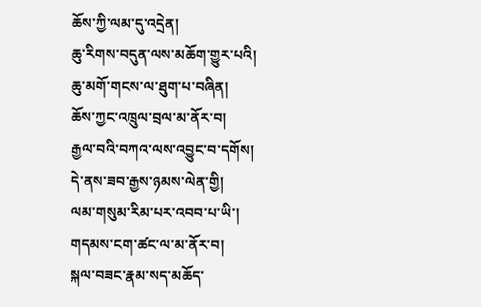ཆོས་ཀྱི་ལམ་དུ་འདྲེན།
ཆུ་རིགས་བདུན་ལས་མཆོག་གྱུར་པའི།
ཆུ་མགོ་གངས་ལ་ཐུག་པ་བཞིན།
ཆོས་ཀྱང་འཁྲུལ་བྲལ་མ་ནོར་བ།
རྒྱལ་བའི་བཀའ་ལས་འབྱུང་བ་དགོས།
དེ་ནས་ཟབ་རྒྱས་ཉམས་ལེན་གྱི།
ལམ་གསུམ་རིམ་པར་འབབ་པ་ཡི་།
གདམས་ངག་ཚང་ལ་མ་ནོར་བ།
སྐལ་བཟང་རྣམ་སད་མཆོད་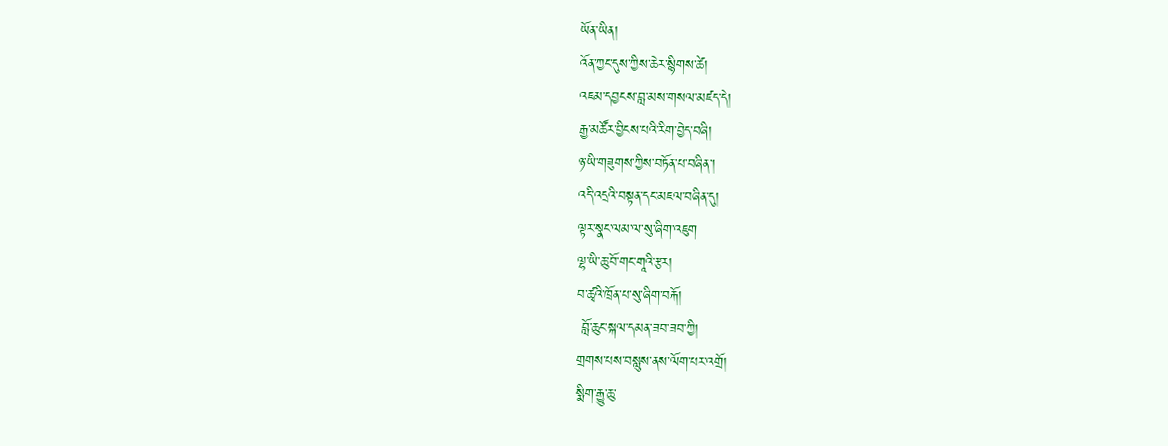ཡོན་ཡིན།
འོན་ཀྱང་དུས་ཀྱིས་ཆེར་སྙིགས་ཚེ།
འཇམ་དབྱངས་བླ་མས་གསལ་མཛད་དེ།
རྒྱ་མཚོར་བྱིངས་པའི་རིག་བྱེད་བཞི།
ཉ་ཡི་གཟུགས་ཀྱིས་བཏོན་པ་བཞིན་།
འདི་འདྲའི་བསྟན་དང་མཇལ་བཞིན་དུ།
ལྟར་སྣང་ལམ་ལ་སུ་ཞིག་འཇུག
ལྷ་ཡི་ཆུ་བོ་གང་གཱའི་རྩར།
བ་ཚྭའི་ཁྲོན་པ་སུ་ཞིག་བརྐོ།
 བློ་ཆུང་སྐལ་དམན་ཟབ་ཟབ་ཀྱི།
གྲགས་པས་བསླུས་ནས་ལོག་པར་འགྲོ།
སྨིག་རྒྱུ་ཆུ་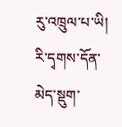རུ་འཁྲུལ་པ་ཡི།
རི་དྭགས་དོན་མེད་སྡུག་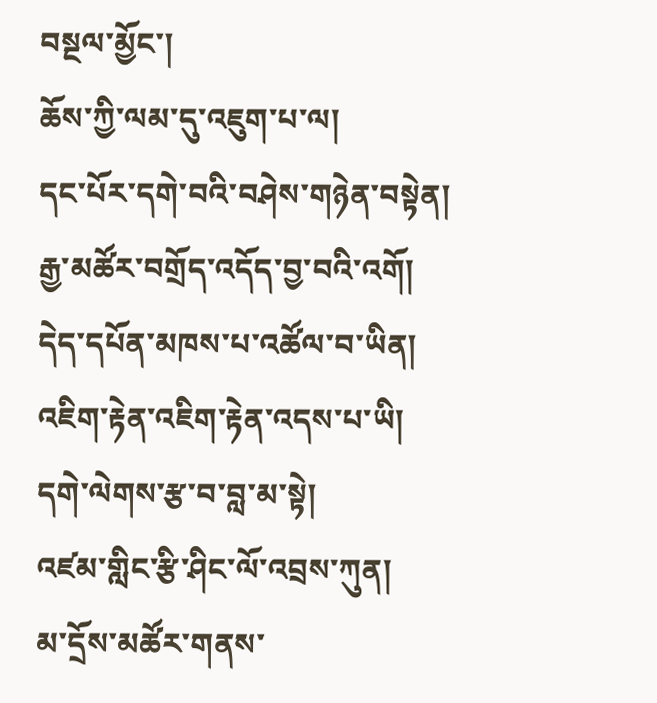བསྔལ་མྱོང་།
ཆོས་ཀྱི་ལམ་དུ་འཇུག་པ་ལ།
དང་པོར་དགེ་བའི་བཤེས་གཉེན་བསྟེན།
རྒྱ་མཚོར་བགྲོད་འདོད་བྱ་བའི་འགོ།
དེད་དཔོན་མཁས་པ་འཚོལ་བ་ཡིན།
འཇིག་རྟེན་འཇིག་རྟེན་འདས་པ་ཡི།
དགེ་ལེགས་རྩ་བ་བླ་མ་སྟེ།
འཛམ་གླིང་རྩི་ཤིང་ལོ་འབྲས་ཀུན།
མ་དྲོས་མཚོར་གནས་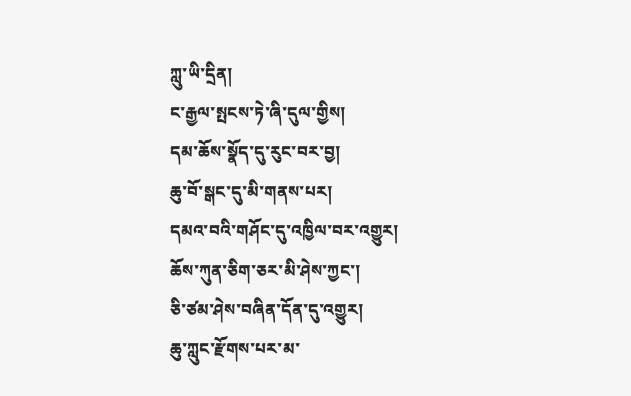ཀླུ་ཡི་དྲིན།
ང་རྒྱལ་སྤངས་ཏེ་ཞི་དུལ་གྱིས།
དམ་ཆོས་སྣོད་དུ་རུང་བར་བྱ།
ཆུ་བོ་སྒང་དུ་མི་གནས་པར།
དམའ་བའི་གཤོང་དུ་འཁྱིལ་བར་འགྱུར།
ཆོས་ཀུན་ཅིག་ཅར་མི་ཤེས་ཀྱང་།
ཅི་ཙམ་ཤེས་བཞིན་དོན་དུ་འགྱུར།
ཆུ་ཀླུང་རྫོགས་པར་མ་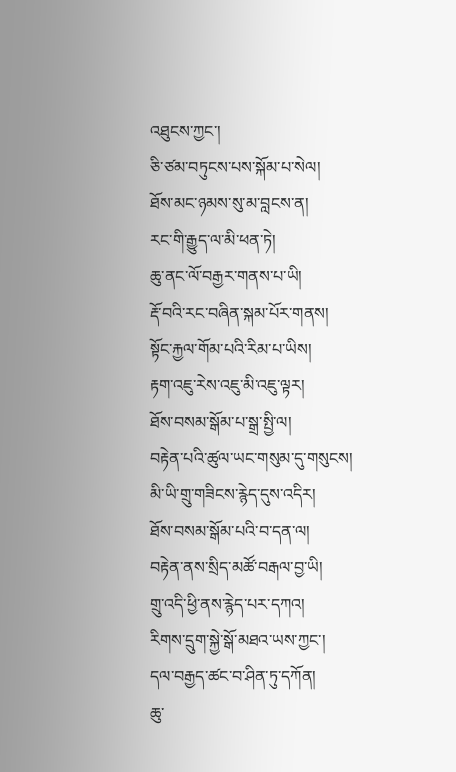འཐུངས་ཀྱང་།
ཅི་ཙམ་བཏུངས་པས་སྐོམ་པ་སེལ།
ཐོས་མང་ཉམས་སུ་མ་བླངས་ན།
རང་གི་རྒྱུད་ལ་མི་ཕན་ཏེ།
ཆུ་ནང་ལོ་བརྒྱར་གནས་པ་ཡི།
རྡོ་བའི་རང་བཞིན་སྐམ་པོར་གནས།
སྟོང་རྐྱལ་གོམ་པའི་རིམ་པ་ཡིས།
རྟག་འཇུ་རེས་འཇུ་མི་འཇུ་ལྟར།
ཐོས་བསམ་སྒོམ་པ་སྒྲ་སྤྱི་ལ།
བརྟེན་པའི་ཚུལ་ཡང་གསུམ་དུ་གསུངས།
མི་ཡི་གྲུ་གཟིངས་རྙེད་དུས་འདིར།
ཐོས་བསམ་སྒོམ་པའི་བ་དན་ལ།
བརྟེན་ནས་སྲིད་མཚོ་བརྒལ་བྱ་ཡི།
གྲུ་འདི་ཕྱི་ནས་རྙེད་པར་དཀའ།
རིགས་དྲུག་སྐྱེ་སྒོ་མཐའ་ཡས་ཀྱང་།
དལ་བརྒྱད་ཚང་བ་ཤིན་ཏུ་དཀོན།
ཆུ་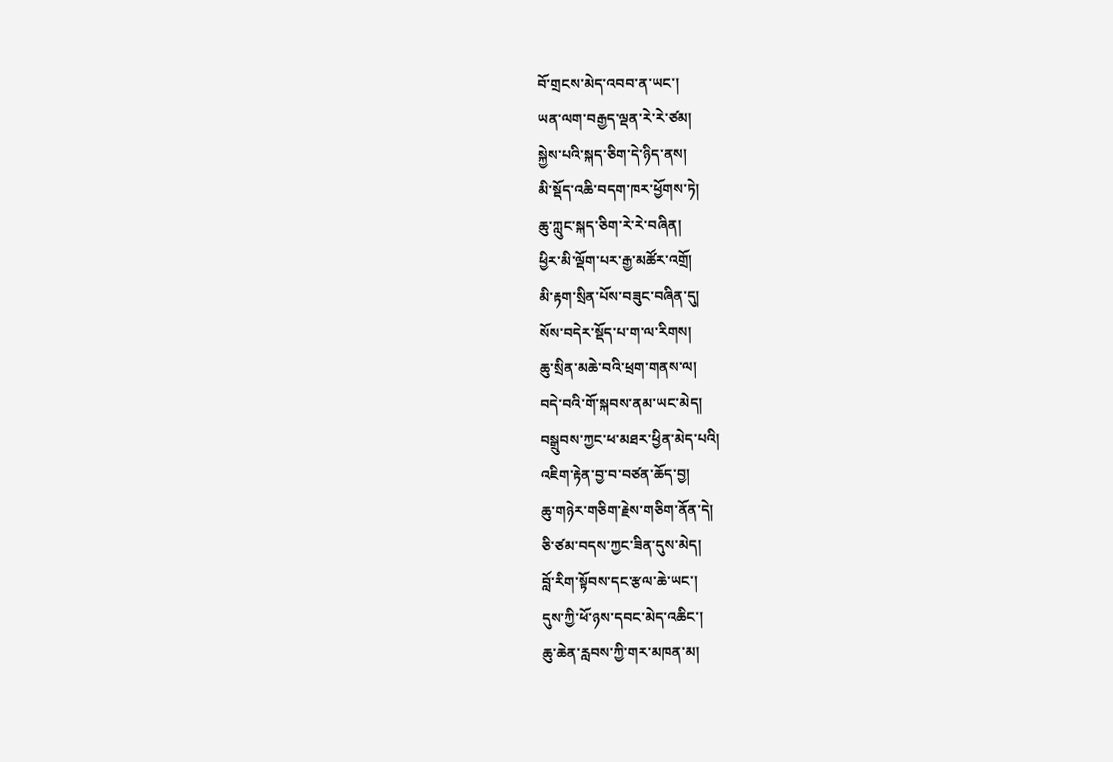བོ་གྲངས་མེད་འབབ་ན་ཡང་།
ཡན་ལག་བརྒྱད་ལྡན་རེ་རེ་ཙམ།
སྐྱེས་པའི་སྐད་ཅིག་དེ་ཉིད་ནས།
མི་སྡོད་འཆི་བདག་ཁར་ཕྱོགས་ཏེ།
ཆུ་ཀླུང་སྐད་ཅིག་རེ་རེ་བཞིན།
ཕྱིར་མི་ལྡོག་པར་རྒྱ་མཚོར་འགྲོ།
མི་རྟག་སྲིན་པོས་བཟུང་བཞིན་དུ།
སོས་བདེར་སྡོད་པ་ག་ལ་རིགས།
ཆུ་སྲིན་མཆེ་བའི་ཕྲག་གནས་ལ།
བདེ་བའི་གོ་སྐབས་ནམ་ཡང་མེད།
བསྒྲུབས་ཀྱང་ཕ་མཐར་ཕྱིན་མེད་པའི།
འཇིག་རྟེན་བྱ་བ་བཙན་ཆོད་བྱ།
ཆུ་གཉེར་གཅིག་རྗེས་གཅིག་ནོན་དེ།
ཅི་ཙམ་བདས་ཀྱང་ཟིན་དུས་མེད།
བློ་རིག་སྟོབས་དང་རྩལ་ཆེ་ཡང་།
དུས་ཀྱི་ཕོ་ཉས་དབང་མེད་འཆིང་།
ཆུ་ཆེན་རླབས་ཀྱི་གར་མཁན་མ།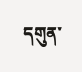དགུན་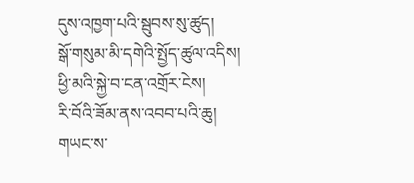དུས་འཁྱག་པའི་སྦུབས་སུ་ཚུད།
སྒོ་གསུམ་མི་དགེའི་སྤྱོད་ཚུལ་འདིས།
ཕྱི་མའི་སྐྱེ་བ་ངན་འགྲོར་ངེས།
རི་བོའི་ཟོམ་ནས་འབབ་པའི་ཆུ།
གཡང་ས་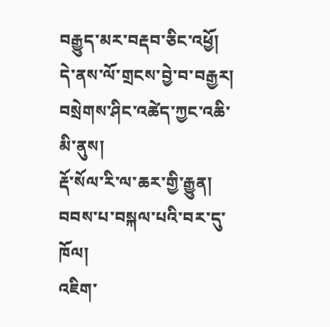བརྒྱུད་མར་བརྡབ་ཅིང་འཕྱོ།
དེ་ནས་ལོ་གྲངས་བྱེ་བ་བརྒྱར།
བསྲེགས་ཤིང་འཚེད་ཀྱང་འཆི་མི་ནུས།
རྡོ་སོལ་རི་ལ་ཆར་གྱི་རྒྱུན།
བབས་པ་བསྐལ་པའི་བར་དུ་ཁོལ།
འཇིག་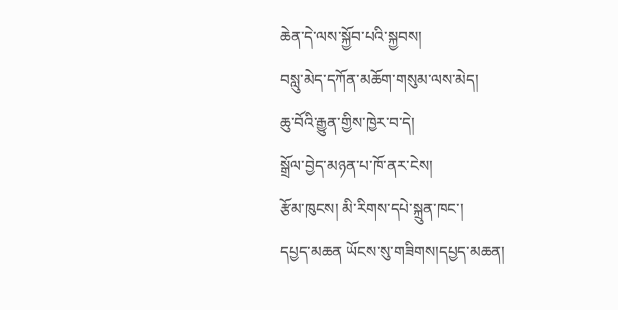ཆེན་དེ་ལས་སྐྱོབ་པའི་སྐྱབས།
བསླུ་མེད་དཀོན་མཆོག་གསུམ་ལས་མེད།
ཆུ་བོའི་རྒྱུན་གྱིས་ཁྱེར་བ་དེ།
སྒྲོལ་བྱེད་མཉན་པ་ཁོ་ནར་ངེས།
རྩོམ་ཁུངས། མི་རིགས་དཔེ་སྐྲུན་ཁང་།
དཔྱད་མཆན ཡོངས་སུ་གཟིགས།དཔྱད་མཆན།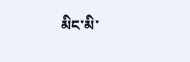མིང་མི་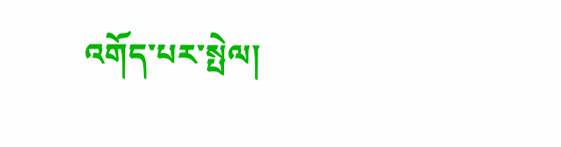འགོད་པར་སྤེལ།